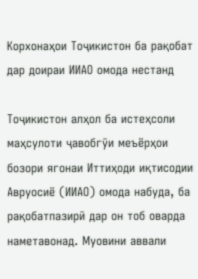Корхонаҳои Тоҷикистон ба рақобат дар доираи ИИАО омода нестанд

Тоҷикистон алҳол ба истеҳсоли маҳсулоти ҷавобгӯи меъёрҳои бозори ягонаи Иттиҳоди иқтисодии Авруосиё (ИИАО) омода набуда, ба рақобатпазирӣ дар он тоб оварда наметавонад. Муовини аввали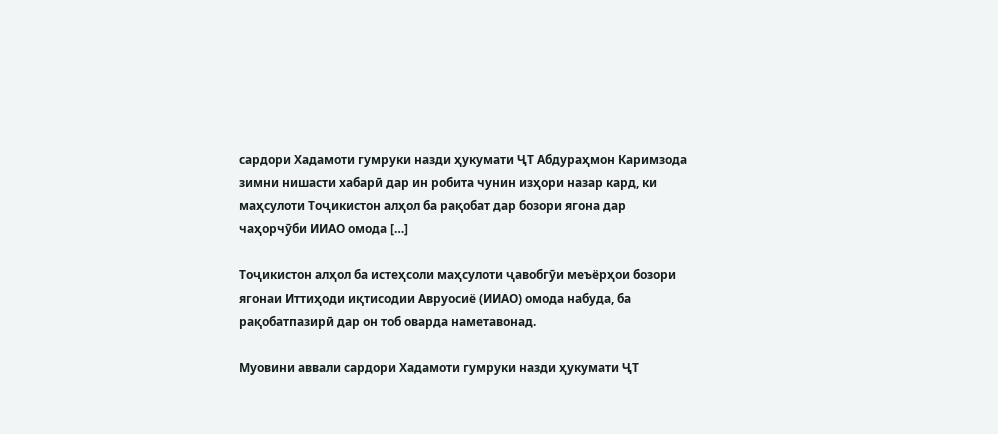сардори Хадамоти гумруки назди ҳукумати ҶТ Абдураҳмон Каримзода зимни нишасти хабарӣ дар ин робита чунин изҳори назар кард, ки маҳсулоти Тоҷикистон алҳол ба рақобат дар бозори ягона дар чаҳорчӯби ИИАО омода […]

Тоҷикистон алҳол ба истеҳсоли маҳсулоти ҷавобгӯи меъёрҳои бозори ягонаи Иттиҳоди иқтисодии Авруосиё (ИИАО) омода набуда, ба рақобатпазирӣ дар он тоб оварда наметавонад.

Муовини аввали сардори Хадамоти гумруки назди ҳукумати ҶТ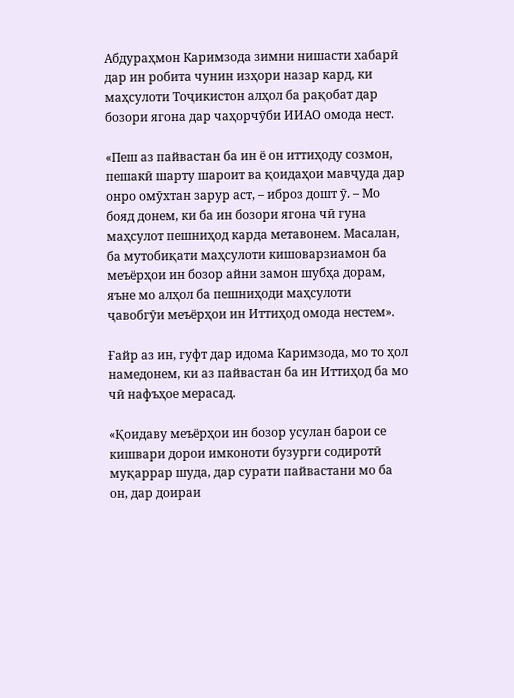Абдураҳмон Каримзода зимни нишасти хабарӣ дар ин робита чунин изҳори назар кард, ки маҳсулоти Тоҷикистон алҳол ба рақобат дар бозори ягона дар чаҳорчӯби ИИАО омода нест.

«Пеш аз пайвастан ба ин ё он иттиҳоду созмон, пешакӣ шарту шароит ва қоидаҳои мавҷуда дар онро омӯхтан зарур аст, – иброз дошт ӯ. – Мо бояд донем, ки ба ин бозори ягона чӣ гуна маҳсулот пешниҳод карда метавонем. Масалан, ба мутобиқати маҳсулоти кишоварзиамон ба меъёрҳои ин бозор айни замон шубҳа дорам, яъне мо алҳол ба пешниҳоди маҳсулоти ҷавобгӯи меъёрҳои ин Иттиҳод омода нестем».

Ғайр аз ин, гуфт дар идома Каримзода, мо то ҳол намедонем, ки аз пайвастан ба ин Иттиҳод ба мо чӣ нафъҳое мерасад.

«Қоидаву меъёрҳои ин бозор усулан барои се кишвари дорои имконоти бузурги содиротӣ муқаррар шуда, дар сурати пайвастани мо ба он, дар доираи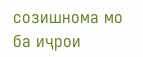созишнома мо ба иҷрои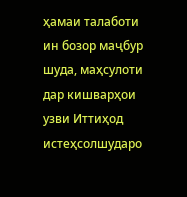ҳамаи талаботи ин бозор маҷбур шуда, маҳсулоти дар кишварҳои узви Иттиҳод истеҳсолшударо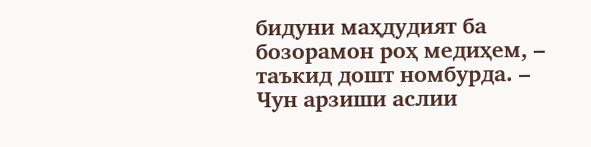бидуни маҳдудият ба бозорамон роҳ медиҳем, – таъкид дошт номбурда. – Чун арзиши аслии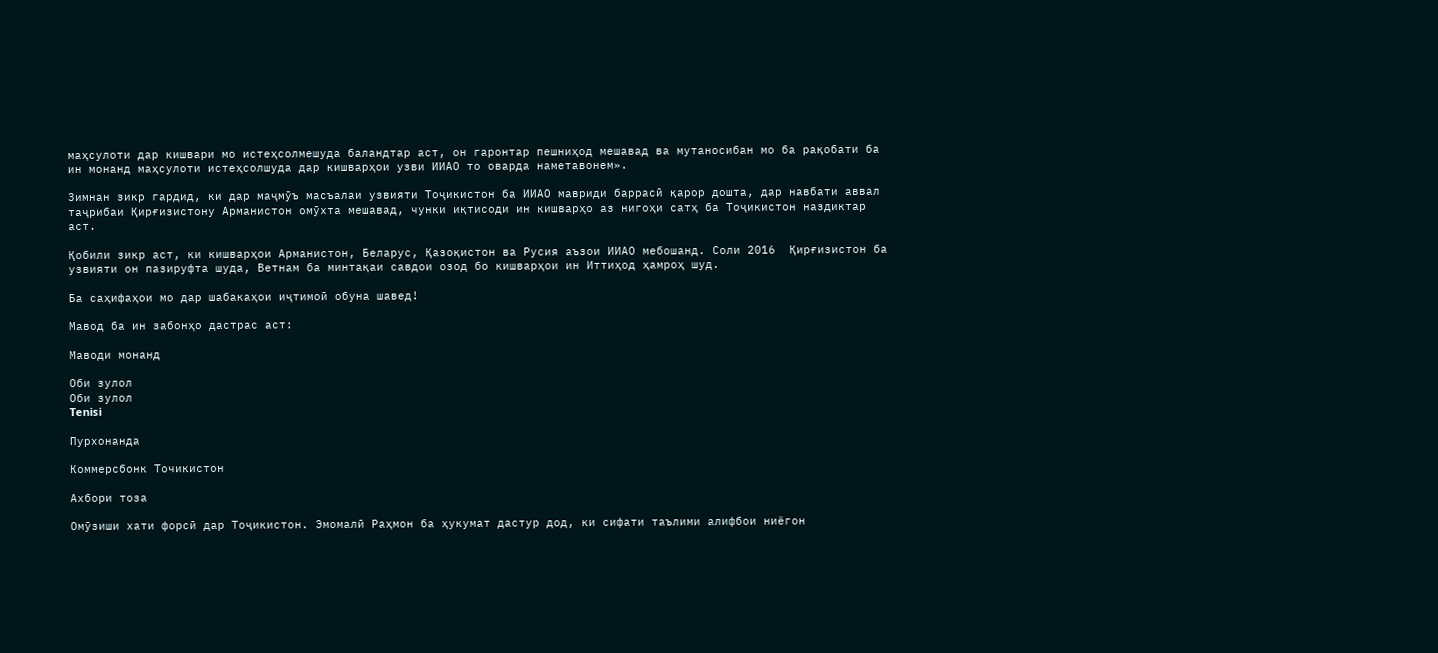маҳсулоти дар кишвари мо истеҳсолмешуда баландтар аст, он гаронтар пешниҳод мешавад ва мутаносибан мо ба рақобати ба ин монанд маҳсулоти истеҳсолшуда дар кишварҳои узви ИИАО то оварда наметавонем».

Зимнан зикр гардид, ки дар маҷмӯъ масъалаи узвияти Тоҷикистон ба ИИАО мавриди баррасӣ қарор дошта, дар навбати аввал таҷрибаи Қирғизистону Арманистон омӯхта мешавад, чунки иқтисоди ин кишварҳо аз нигоҳи сатҳ ба Тоҷикистон наздиктар аст.

Қобили зикр аст, ки кишварҳои Арманистон, Беларус, Қазоқистон ва Русия аъзои ИИАО мебошанд. Соли 2016  Қирғизистон ба узвияти он пазируфта шуда, Ветнам ба минтақаи савдои озод бо кишварҳои ин Иттиҳод ҳамроҳ шуд.

Ба саҳифаҳои мо дар шабакаҳои иҷтимоӣ обуна шавед!

Мавод ба ин забонҳо дастрас аст:

Маводи монанд

Оби зулол
Оби зулол
Tenisi

Пурхонанда

Коммерсбонк Точикистон

Ахбори тоза

Омӯзиши хати форсӣ дар Тоҷикистон. Эмомалӣ Раҳмон ба ҳукумат дастур дод, ки сифати таълими алифбои ниёгон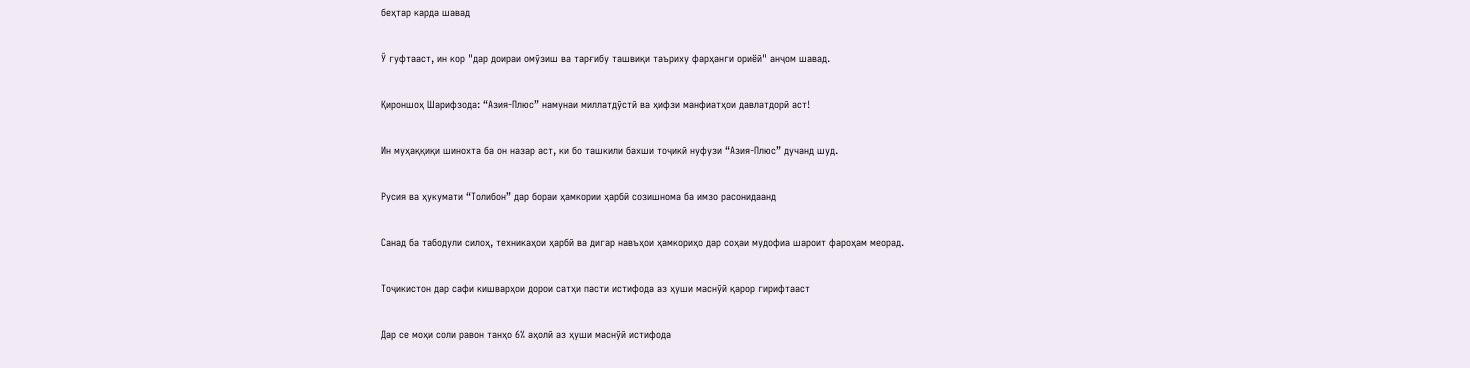беҳтар карда шавад

Ӯ гуфтааст, ин кор "дар доираи омӯзиш ва тарғибу ташвиқи таъриху фарҳанги ориёӣ" анҷом шавад.

Қироншоҳ Шарифзода: “Азия-Плюс” намунаи миллатдӯстӣ ва ҳифзи манфиатҳои давлатдорӣ аст!

Ин муҳаққиқи шинохта ба он назар аст, ки бо ташкили бахши тоҷикӣ нуфузи “Азия-Плюс” дучанд шуд.

Русия ва ҳукумати “Толибон” дар бораи ҳамкории ҳарбӣ созишнома ба имзо расонидаанд

Санад ба табодули силоҳ, техникаҳои ҳарбӣ ва дигар навъҳои ҳамкориҳо дар соҳаи мудофиа шароит фароҳам меорад.

Тоҷикистон дар сафи кишварҳои дорои сатҳи пасти истифода аз ҳуши маснӯӣ қарор гирифтааст

Дар се моҳи соли равон танҳо 6% аҳолӣ аз ҳуши маснӯӣ истифода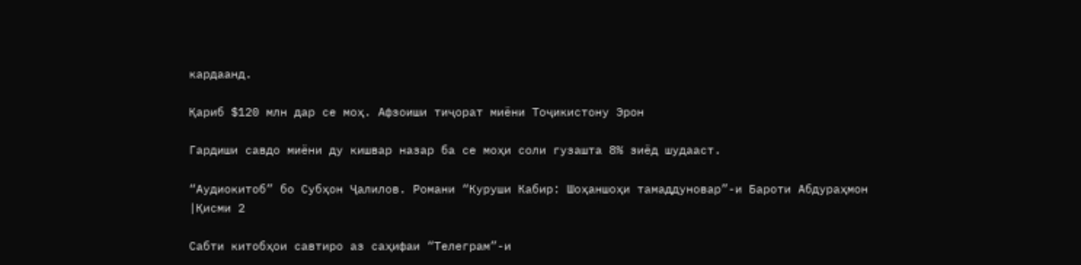кардаанд.

Қариб $120 млн дар се моҳ. Афзоиши тиҷорат миёни Тоҷикистону Эрон

Гардиши савдо миёни ду кишвар назар ба се моҳи соли гузашта 8% зиёд шудааст.

“Аудиокитоб” бо Субҳон Ҷалилов. Романи “Куруши Кабир: Шоҳаншоҳи тамаддуновар”-и Бароти Абдураҳмон |Қисми 2

Cабти китобҳои савтиро аз саҳифаи “Телеграм”-и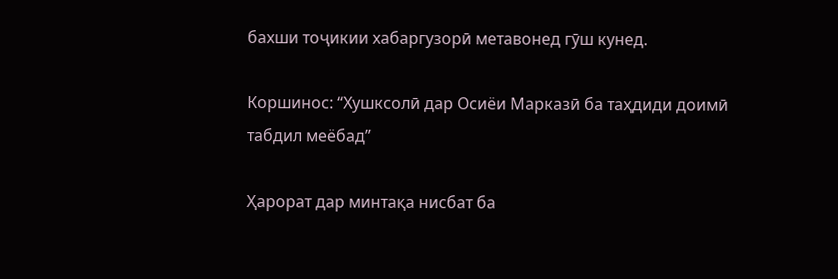бахши тоҷикии хабаргузорӣ метавонед гӯш кунед.

Коршинос: “Хушксолӣ дар Осиёи Марказӣ ба таҳдиди доимӣ табдил меёбад”

Ҳарорат дар минтақа нисбат ба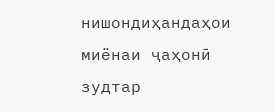нишондиҳандаҳои миёнаи ҷаҳонӣ зудтар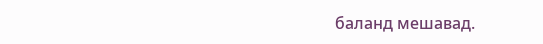баланд мешавад.